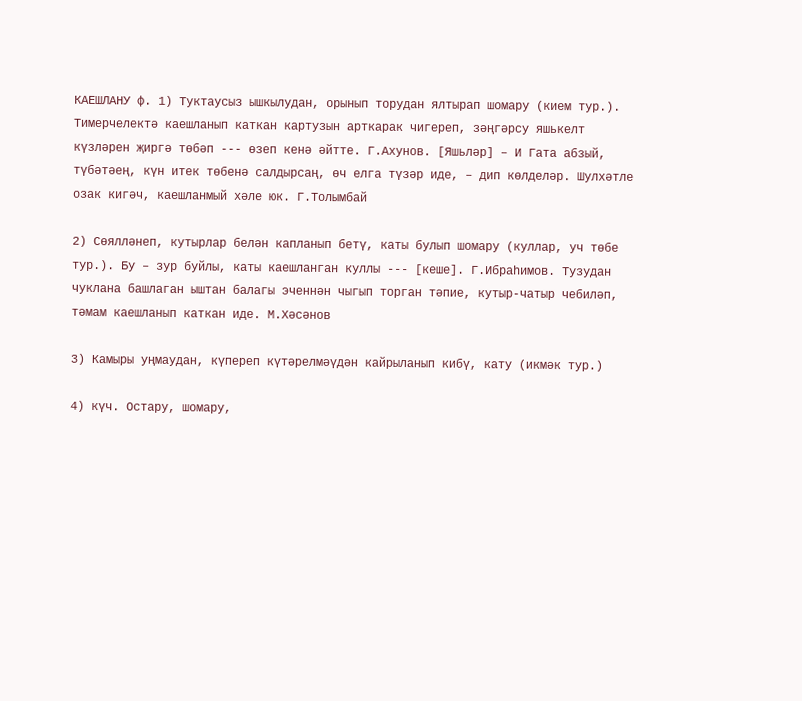КАЕШЛАНУ ф. 1) Туктаусыз ышкылудан, орынып торудан ялтырап шомару (кием тур.). Тимерчелектә каешланып каткан картузын арткарак чигереп, зәңгәрсу яшькелт күзләрен җиргә төбәп --- өзеп кенә әйтте. Г.Ахунов. [Яшьләр] – И Гата абзый, түбәтәең, күн итек төбенә салдырсаң, өч елга түзәр иде, – дип көлделәр. Шулхәтле озак кигәч, каешланмый хәле юк. Г.Толымбай

2) Сөялләнеп, кутырлар белән капланып бетү, каты булып шомару (куллар, уч төбе тур.). Бу – зур буйлы, каты каешланган куллы --- [кеше]. Г.Ибраһимов. Тузудан чуклана башлаган ыштан балагы эченнән чыгып торган тәпие, кутыр-чатыр чебиләп, тәмам каешланып каткан иде. М.Хәсәнов

3) Камыры уңмаудан, күпереп күтәрелмәүдән кайрыланып кибү, кату (икмәк тур.)

4) күч. Остару, шомару,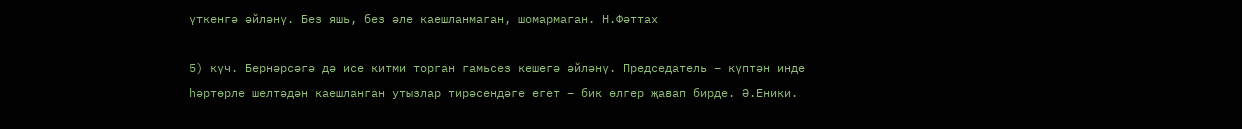үткенгә әйләнү. Без яшь, без әле каешланмаган, шомармаган. Н.Фәттах

5) күч. Бернәрсәгә дә исе китми торган гамьсез кешегә әйләнү. Председатель – күптән инде һәртөрле шелтәдән каешланган утызлар тирәсендәге егет – бик өлгер җавап бирде. Ә.Еники.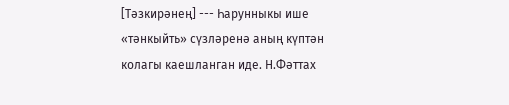[Тәзкирәнең] --- Һарунныкы ише «тәнкыйть» сүзләренә аның күптән колагы каешланган иде. Н.Фәттах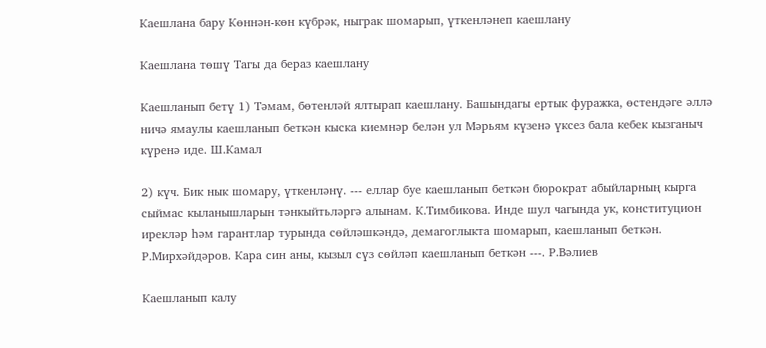Каешлана бару Көннән-көн күбрәк, ныграк шомарып, үткенләнеп каешлану

Каешлана төшү Тагы да бераз каешлану

Каешланып бетү 1) Тәмам, бөтенләй ялтырап каешлану. Башындагы ертык фуражка, өстендәге әллә ничә ямаулы каешланып беткән кыска киемнәр белән ул Мәрьям күзенә үксез бала кебек кызганыч күренә иде. Ш.Камал

2) күч. Бик нык шомару, үткенләнү. --- еллар буе каешланып беткән бюрократ абыйларның кырга сыймас кыланышларын тәнкыйтьләргә алынам. К.Тимбикова. Инде шул чагында ук, конституцион ирекләр һәм гарантлар турында сөйләшкәндә, демагоглыкта шомарып, каешланып беткән. Р.Мирхәйдәров. Кара син аны, кызыл сүз сөйләп каешланып беткән ---. Р.Вәлиев

Каешланып калу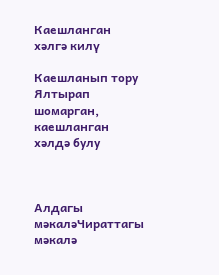Каешланган хәлгә килү

Каешланып тору Ялтырап шомарган, каешланган хәлдә булу



Алдагы мәкаләЧираттагы мәкалә